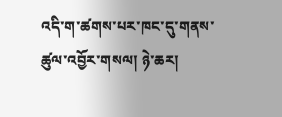འདི་ག་ཚགས་པར་ཁང་དུ་གནས་ཚུལ་འབྱོར་གསལ། ཉེ་ཆར།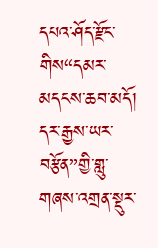དཔའ་ཤོད་རྫོང་གིས“དམར་མདངས་ཆབ་མདོ། དར་རྒྱས་ཡར་བརྩོན”གྱི་གླུ་གཞས་འགྲན་སྡུར་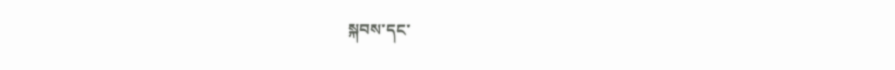སྐབས་དང་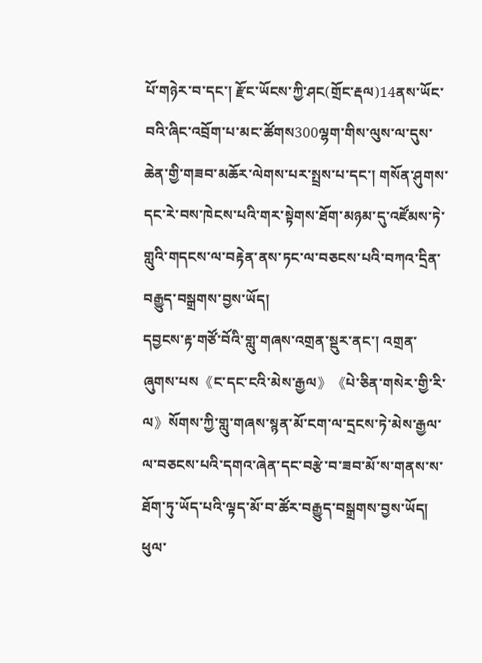པོ་གཉེར་བ་དང་། རྫོང་ཡོངས་ཀྱི་ཤང(གྲོང་རྡལ)14ནས་ཡོང་བའི་ཞིང་འབྲོག་པ་མང་ཚོགས300ལྷག་གིས་ལུས་ལ་དུས་ཆེན་གྱི་གཟབ་མཆོར་ལེགས་པར་སྤྲས་པ་དང་། གསོན་ཤུགས་དང་རེ་བས་ཁེངས་པའི་གར་སྟེགས་ཐོག་མཉམ་དུ་འཛོམས་ཏེ་གླུའི་གདངས་ལ་བརྟེན་ནས་ཏང་ལ་བཅངས་པའི་བཀའ་དྲིན་བརྒྱུད་བསྒྲགས་བྱས་ཡོད།
དབྱངས་རྟ་གཙོ་བོའི་གླུ་གཞས་འགྲན་སྡུར་ནང་། འགྲན་ཞུགས་པས《ང་དང་ངའི་མེས་རྒྱལ》《པེ་ཅིན་གསེར་གྱི་རི་ལ》སོགས་ཀྱི་གླུ་གཞས་སྙན་མོ་ངག་ལ་དྲངས་ཏེ་མེས་རྒྱལ་ལ་བཅངས་པའི་དགའ་ཞེན་དང་བརྩེ་བ་ཟབ་མོ་ས་གནས་ས་ཐོག་ཏུ་ཡོད་པའི་ལྟད་མོ་བ་ཚོར་བརྒྱུད་བསྒྲགས་བྱས་ཡོད།
ཕུལ་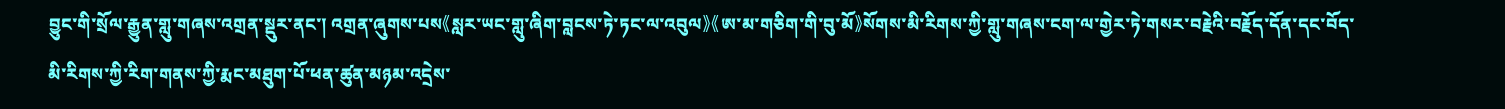བྱུང་གི་སྲོལ་རྒྱུན་གླུ་གཞས་འགྲན་སྡུར་ནང་། འགྲན་ཞུགས་པས《སླར་ཡང་གླུ་ཞིག་བླངས་ཏེ་ཏང་ལ་འབུལ》《ཨ་མ་གཅིག་གི་བུ་མོ》སོགས་མི་རིགས་ཀྱི་གླུ་གཞས་ངག་ལ་གྱེར་ཏེ་གསར་བརྗེའི་བརྗོད་དོན་དང་བོད་མི་རིགས་ཀྱི་རིག་གནས་ཀྱི་རྨང་མཐུག་པོ་ཕན་ཚུན་མཉམ་འདྲེས་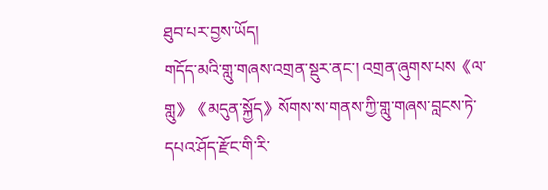ཐུབ་པར་བྱས་ཡོད།
གདོད་མའི་གླུ་གཞས་འགྲན་སྡུར་ནང་། འགྲན་ཞུགས་པས《ལ་གླུ》《མདུན་སྐྱོད》སོགས་ས་གནས་ཀྱི་གླུ་གཞས་བླངས་ཏེ་དཔའ་ཤོད་རྫོང་གི་རི་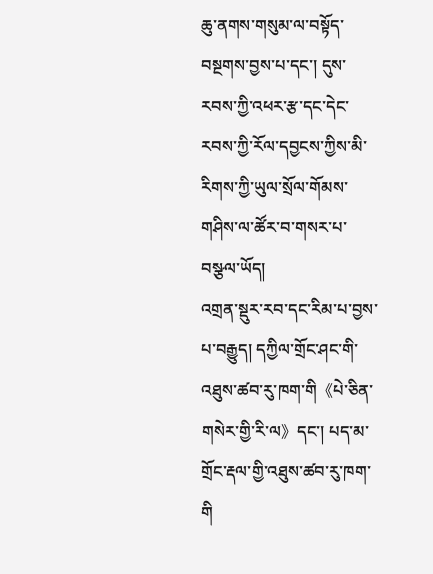ཆུ་ནགས་གསུམ་ལ་བསྟོད་བསྔགས་བྱས་པ་དང་། དུས་རབས་ཀྱི་འཕར་རྩ་དང་དེང་རབས་ཀྱི་རོལ་དབྱངས་ཀྱིས་མི་རིགས་ཀྱི་ཡུལ་སྲོལ་གོམས་གཤིས་ལ་ཚོར་བ་གསར་པ་བསྩལ་ཡོད།
འགྲན་སྡུར་རབ་དང་རིམ་པ་བྱས་པ་བརྒྱུད། དཀྱིལ་གྲོང་ཤང་གི་འཐུས་ཚབ་རུ་ཁག་གི《པེ་ཅིན་གསེར་གྱི་རི་ལ》དང་། པད་མ་གྲོང་རྡལ་གྱི་འཐུས་ཚབ་རུ་ཁག་གི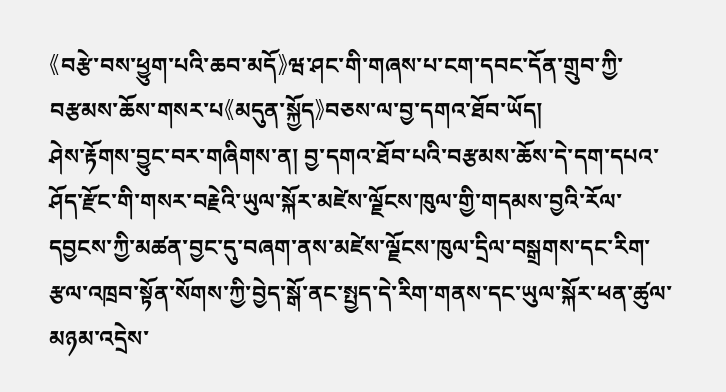《བརྩེ་བས་ཕྱུག་པའི་ཆབ་མདོ》ཝ་ཤང་གི་གཞས་པ་ངག་དབང་དོན་གྲུབ་ཀྱི་བརྩམས་ཆོས་གསར་པ《མདུན་སྐྱོད》བཅས་ལ་བྱ་དགའ་ཐོབ་ཡོད།
ཤེས་རྟོགས་བྱུང་བར་གཞིགས་ན། བྱ་དགའ་ཐོབ་པའི་བརྩམས་ཆོས་དེ་དག་དཔའ་ཤོད་རྫོང་གི་གསར་བརྗེའི་ཡུལ་སྐོར་མཛེས་ལྗོངས་ཁུལ་གྱི་གདམས་བྱའི་རོལ་དབྱངས་ཀྱི་མཚན་བྱང་དུ་བཞག་ནས་མཛེས་ལྗོངས་ཁུལ་དྲིལ་བསྒྲགས་དང་རིག་རྩལ་འཁྲབ་སྟོན་སོགས་ཀྱི་བྱེད་སྒོ་ནང་སྤྱད་དེ་རིག་གནས་དང་ཡུལ་སྐོར་ཕན་ཚུལ་མཉམ་འདྲེས་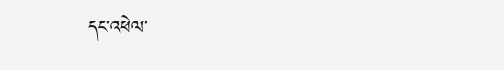དང་འཕེལ་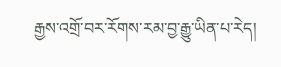རྒྱས་འགྲོ་བར་རོགས་རམ་བྱ་རྒྱུ་ཡིན་པ་རེད།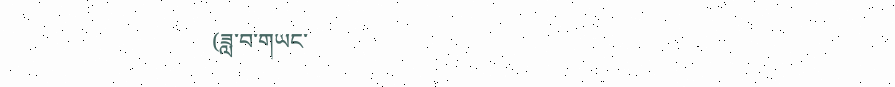(ཟླ་བ་གཡང་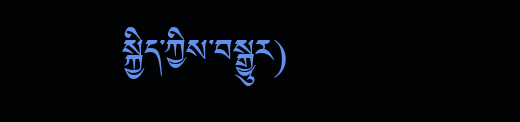སྐྱིད་ཀྱིས་བསྒྱུར)